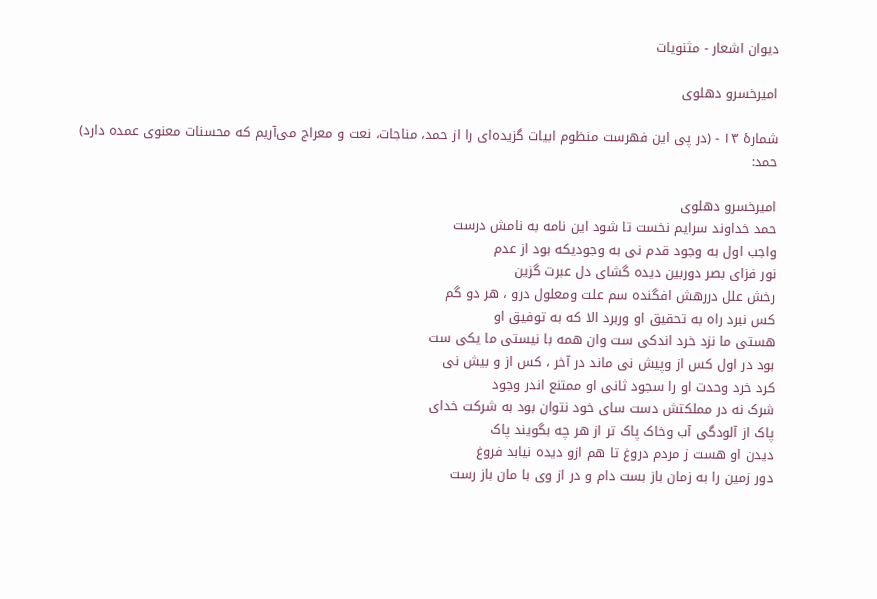دیوان اشعار - مثنویات

امیرخسرو دهلوی

شمارهٔ ۱۳ - (در پی این فهرست منظوم ابیات گزیده‌ای را از حمد، مناجات، نعت و معراج می‌آریم که محسنات معنوی عمده دارد) حمد:

امیرخسرو دهلوی
حمد خداوند سرایم نخست تا شود این نامه به نامش درست
واجب اول به وجود قدم نی به وجودیکه بود از عدم
نور فزای بصر دوربین دیده گشای دل عبرت گزین
رخش علل دررهش افگنده سم علت ومعلول درو ، هر دو گم
کس نبرد راه به تحقیق او وربرد الا که به توفیق او
هستی ما نزد خرد اندکی ست وان همه با نیستی ما یکی ست
بود در اول کس از وپیش نی ماند در آخر ، کس از و بیش نی
کرد خرد وحدت او را سجود ثانی او ممتنع اندر وجود
شرک نه در مملکتش دست سای خود نتوان بود به شرکت خدای
پاک از آلودگی آب وخاک پاک تر از هر چه بگویند پاک
دیدن او هست ز مردم دروغ تا هم ازو دیده نیابد فروغ
دور زمین را به زمان باز بست دام و در از وی با مان باز رست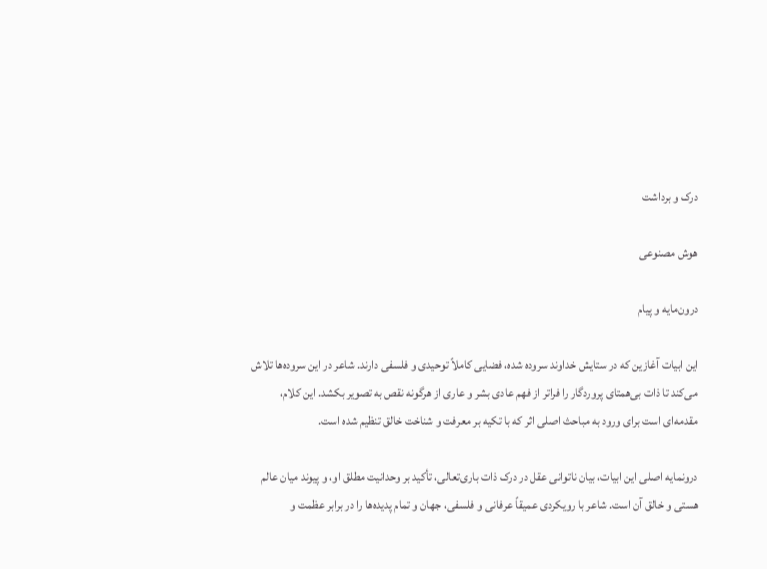درک و برداشت

هوش مصنوعی

درون‌مایه و پیام

این ابیات آغازین که در ستایش خداوند سروده شده، فضایی کاملاً توحیدی و فلسفی دارند. شاعر در این سروده‌ها تلاش می‌کند تا ذات بی‌همتای پروردگار را فراتر از فهم عادی بشر و عاری از هرگونه نقص به تصویر بکشد. این کلام، مقدمه‌ای است برای ورود به مباحث اصلی اثر که با تکیه بر معرفت و شناخت خالق تنظیم شده است.

درونمایه اصلی این ابیات، بیان ناتوانی عقل در درک ذات باری‌تعالی، تأکید بر وحدانیت مطلق او، و پیوند میان عالم هستی و خالق آن است. شاعر با رویکردی عمیقاً عرفانی و فلسفی، جهان و تمام پدیده‌ها را در برابر عظمت و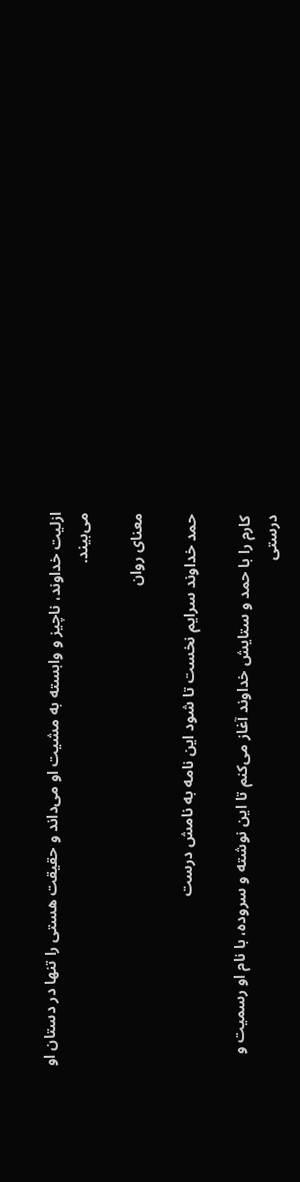ازلیت خداوند، ناچیز و وابسته به مشیت او می‌داند و حقیقت هستی را تنها در دستان او می‌بیند.

معنای روان

حمد خداوند سرایم نخست تا شود این نامه به نامش درست

کارم را با حمد و ستایش خداوند آغاز می‌کنم تا این نوشته و سروده، با نام او رسمیت و درستی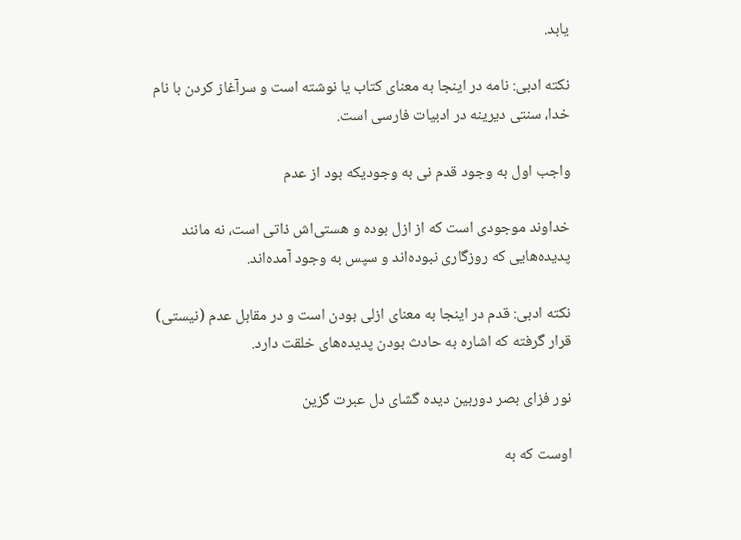یابد.

نکته ادبی: نامه در اینجا به معنای کتاب یا نوشته است و سرآغاز کردن با نام خدا، سنتی دیرینه در ادبیات فارسی است.

واجب اول به وجود قدم نی به وجودیکه بود از عدم

خداوند موجودی است که از ازل بوده و هستی‌اش ذاتی است، نه مانند پدیده‌هایی که روزگاری نبوده‌اند و سپس به وجود آمده‌اند.

نکته ادبی: قدم در اینجا به معنای ازلی بودن است و در مقابل عدم (نیستی) قرار گرفته که اشاره به حادث بودن پدیده‌های خلقت دارد.

نور فزای بصر دوربین دیده گشای دل عبرت گزین

اوست که به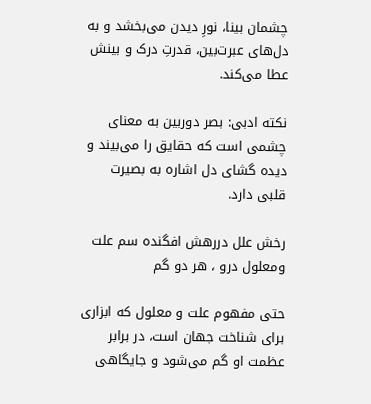چشمان بینا، نورِ دیدن می‌بخشد و به دل‌های عبرت‌بین، قدرتِ درک و بینش عطا می‌کند.

نکته ادبی: بصر دوربین به معنای چشمی است که حقایق را می‌بیند و دیده گشای دل اشاره به بصیرت قلبی دارد.

رخش علل دررهش افگنده سم علت ومعلول درو ، هر دو گم

حتی مفهوم علت و معلول که ابزاری برای شناخت جهان است، در برابر عظمت او گم می‌شود و جایگاهی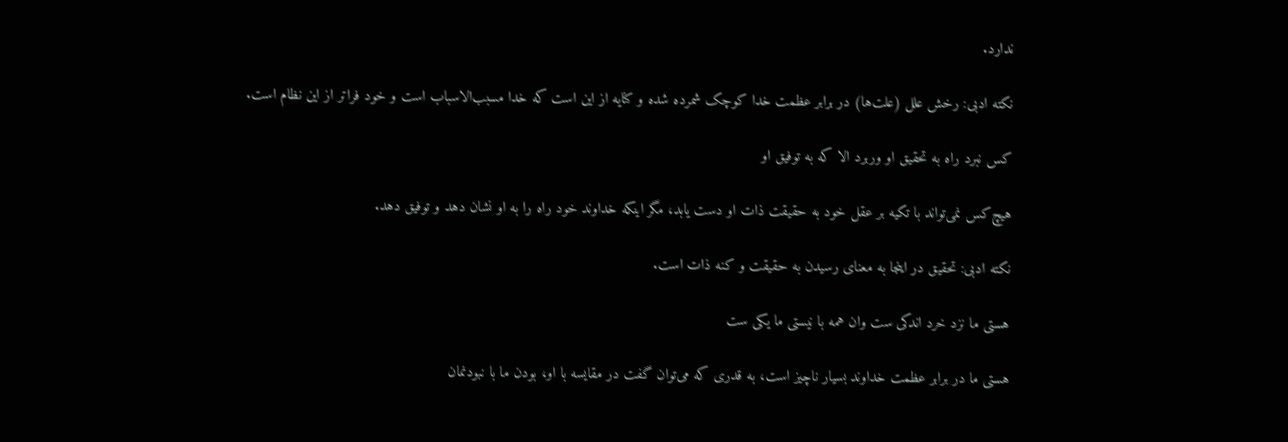ندارد.

نکته ادبی: رخش علل (علت‌ها) در برابر عظمت خدا کوچک شمرده شده و کنایه از این است که خدا مسبب‌الاسباب است و خود فراتر از این نظام است.

کس نبرد راه به تحقیق او وربرد الا که به توفیق او

هیچ‌کس نمی‌تواند با تکیه بر عقل خود به حقیقت ذات او دست یابد، مگر اینکه خداوند خود راه را به او نشان دهد و توفیق دهد.

نکته ادبی: تحقیق در اینجا به معنای رسیدن به حقیقت و کنه ذات است.

هستی ما نزد خرد اندکی ست وان همه با نیستی ما یکی ست

هستی ما در برابر عظمت خداوند بسیار ناچیز است، به قدری که می‌توان گفت در مقایسه با او، بودن ما با نبودنمان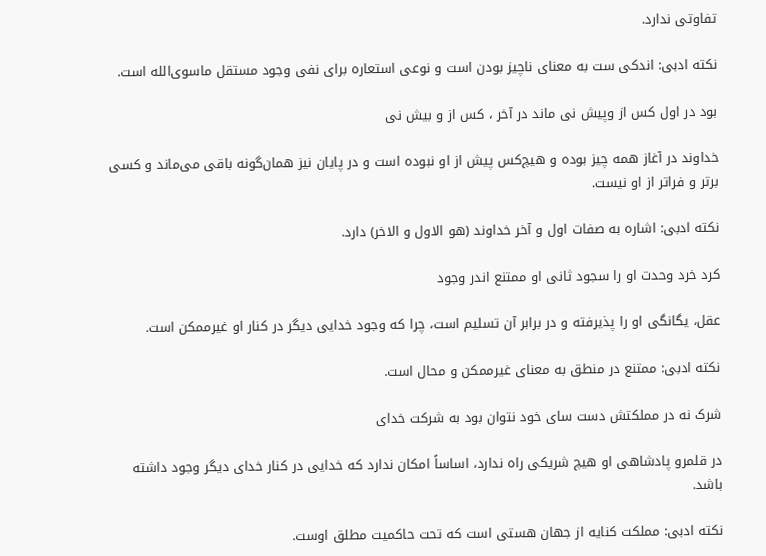تفاوتی ندارد.

نکته ادبی: اندکی ست به معنای ناچیز بودن است و نوعی استعاره برای نفی وجود مستقل ماسوی‌الله است.

بود در اول کس از وپیش نی ماند در آخر ، کس از و بیش نی

خداوند در آغاز همه چیز بوده و هیچ‌کس پیش از او نبوده است و در پایان نیز همان‌گونه باقی می‌ماند و کسی برتر و فراتر از او نیست.

نکته ادبی: اشاره به صفات اول و آخر خداوند (هو الاول و الاخر) دارد.

کرد خرد وحدت او را سجود ثانی او ممتنع اندر وجود

عقل، یگانگی او را پذیرفته و در برابر آن تسلیم است، چرا که وجود خدایی دیگر در کنار او غیرممکن است.

نکته ادبی: ممتنع در منطق به معنای غیرممکن و محال است.

شرک نه در مملکتش دست سای خود نتوان بود به شرکت خدای

در قلمرو پادشاهی او هیچ شریکی راه ندارد، اساساً امکان ندارد که خدایی در کنار خدای دیگر وجود داشته باشد.

نکته ادبی: مملکت کنایه از جهان هستی است که تحت حاکمیت مطلق اوست.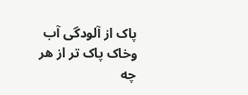پاک از آلودگی آب وخاک پاک تر از هر چه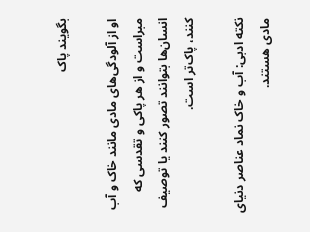بگویند پاک

او از آلودگی‌های مادی مانند خاک و آب مبراست و از هر پاکی و تقدسی که انسان‌ها بتوانند تصور کنند یا توصیف کنند، پاک‌تر است.

نکته ادبی: آب و خاک نماد عناصر دنیای مادی هستند.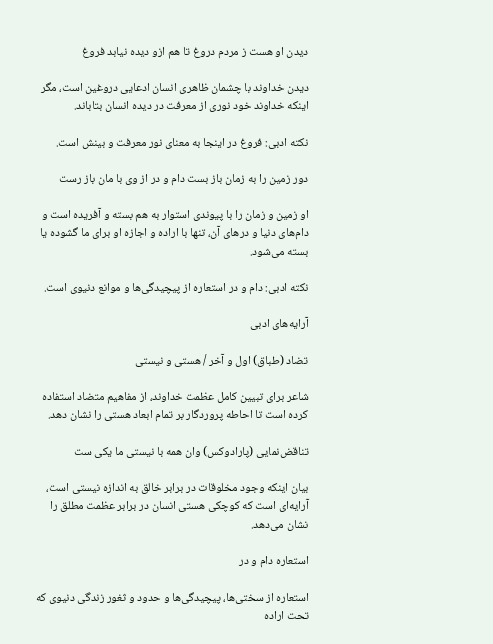دیدن او هست ز مردم دروغ تا هم ازو دیده نیابد فروغ

دیدن خداوند با چشمان ظاهری انسان ادعایی دروغین است، مگر اینکه خداوند خود نوری از معرفت در دیده انسان بتاباند.

نکته ادبی: فروغ در اینجا به معنای نور معرفت و بینش است.

دور زمین را به زمان باز بست دام و در از وی با مان باز رست

او زمین و زمان را با پیوندی استوار به هم بسته و آفریده است و دام‌های دنیا و درهای آن، تنها با اراده و اجازه او برای ما گشوده یا بسته می‌شود.

نکته ادبی: دام و در استعاره از پیچیدگی‌ها و موانع دنیوی است.

آرایه‌های ادبی

تضاد (طباق) اول و آخر / هستی و نیستی

شاعر برای تبیین کامل عظمت خداوند، از مفاهیم متضاد استفاده کرده است تا احاطه پروردگار بر تمام ابعاد هستی را نشان دهد.

تناقض‌نمایی (پارادوکس) وان همه با نیستی ما یکی ست

بیان اینکه وجود مخلوقات در برابر خالق به اندازه نیستی است، آرایه‌ای است که کوچکی هستی انسان در برابر عظمت مطلق را نشان می‌دهد.

استعاره دام و در

استعاره از سختی‌ها، پیچیدگی‌ها و حدود و ثغور زندگی دنیوی که تحت اراده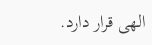الهی قرار دارد.